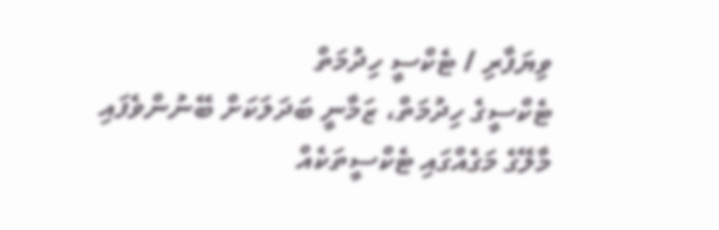ވިޔަފާރި / ޓެކްސީ ހިދުމަތް
ޓެކްސީގެ ހިދުމަތް، ޒަމާނީ ބަދަލަކަށް ބޭނުންވެފައި
މާލޭގެ މަގެއްގައި ޓެކްސީތަކެއް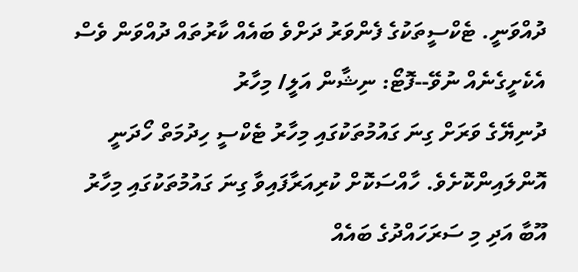ދުއްވަނީ. ޓެކްސީތަކުގެ ފެންވަރު ދަށްވެ ބައެއް ކާރުތައް ދުއްވަން ވެސް އެކެށީގެނެއް ނުވޭ--ފޮޓޯ: ނިޝާން އަލީ/ މިހާރު
ދުނިޔޭގެ ވަރަށް ގިނަ ގައުމުތަކުގައި މިހާރު ޓެކްސީ ހިދުމަތް ހޯދަނީ އޮންލައިންކޮށެވެ. ހާއްސަކޮށް ކުރިއަރާފައިވާ ގިނަ ގައުމުތަކުގައި މިހާރު އޫބާ އަދި މި ސަރަހައްދުގެ ބައެއް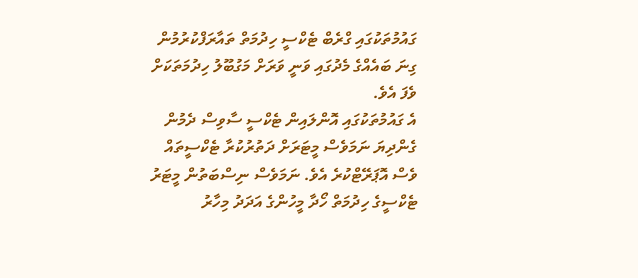ގައުމުތަކުގައި ގްރެބް ޓެކްސީ ހިދުމަތް ތައާރަފްކުރުމުން ގިނަ ބައެއްގެ މެދުގައި ވަނީ ވަރަށް މަގުބޫލު ހިދުމަތަކަށް ވެފަ އެވެ.
އެ ގައުމުތަކުގައި އޮންލައިން ޓެކްސީ ސާވިސް ދެމުން ގެންދިޔަ ނަމަވެސް މީޓަރަށް ދަތުރުކުރާ ޓެކްސީތައް ވެސް އޮޕަރޭޓްކުރެ އެވެ. ނަމަވެސް ނިސްބަތުން މީޓަރު ޓެކްސީގެ ހިދުމަތް ހޯދާ މީހުންގެ އަދަދު މިހާރު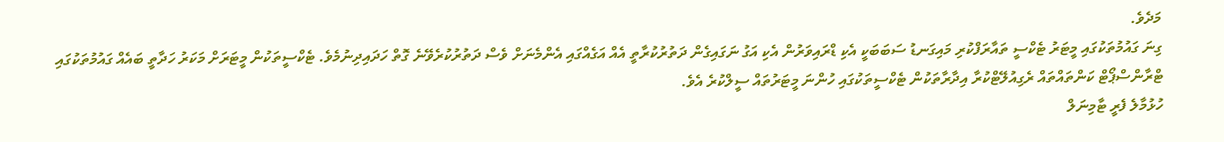މަދެވެ.
ގިނަ ގައުމުތަކުގައި މީޓަރު ޓެކްސީ ތައާރަފްކުރި މައިގަނޑު ސަބަބަކީ އެކި ޑްރައިވަރުން އެކި އަގު ނަގައިގެން ދަތުރުކުރާތީ އެއް އަގެއްގައި އެންމެނަށް ވެސް ދަތުރުކުރެވޭނެ ގޮތް ހަދައިދިނުމެވެ. ޓެކްސީތަކުން މީޓަރަށް މަކަރު ހަދާތީ ބައެއް ގައުމުތަކުގައި ޓްރާންސްޕޯޓް ކަންތައްތައް ރެގިއުލޭޓްކުރާ އިދާރާތަކުން ޓެކްސީތަކުގައި ހުންނަ މީޓަރުތައް ސީލްކުރެ އެވެ.
ހުޅުމާލެ ފެރީ ޓާމިނަލް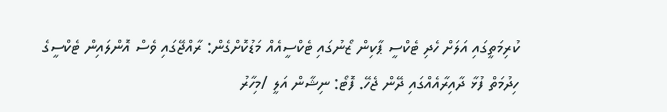ކުރިމަތީގައި އަލަށް ހެދި ޓެކްސީ ޕާކިން ޒޯނުގައި ޓެކްސީއެއް މަޑުކޮށްގެން: ރާއްޖޭގައި ވެސް އޮންލައިން ޓެކްސީގެ ހިދުމަތް ފުޅާ ދާއިރާއެއްގައި ދޭން ޖެހޭ. ފޮޓޯ: ނިޝާން އަލީ /މިހާރު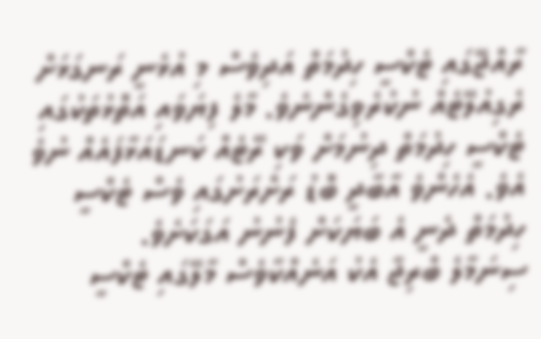ރާއްޖޭގައި ޓެކްސީ ހިދުމަތް އަދިވެސް މި އުޅެނީ ރަނގަޅަށް ރެގިއުލޭޓެއް ނުކުރެވިގެންނެވެ. މާލެ ފިޔަވައި އަތޮޅުތަކުގައި ޓެކްސީ ހިދުމަތް ދިނުމަށް ވަކި ރޭޓެއް ކަނޑައަޅާފައެއް ނުވެ އެވެ. އެހެންވެ އާބާދީ ބޮޑު ރަށްރަށުގައި ވެސް ޓެކްސީ ހިދުމަތް ދެނީ އެ ބަޔަކަށް ފެނުނު އަގަކަށެވެ.
ސިނަމާލެ ބްރިޖާ އެކު އަނެއްކާވެސް މާލޭގައި ޓެކްސީ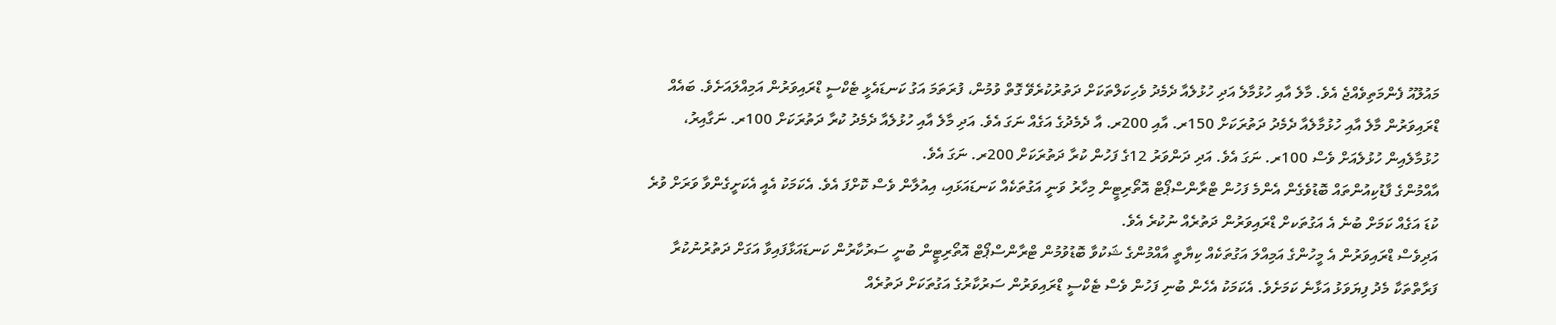މައުލޫއު ފެންމަތިވެއްޖެ އެވެ. މާލެ އާއި ހުޅުމާލެ އަދި ހުޅުލެއާ ދެމެދު ވެހިކަލްތަކަށް ދަތުރުކުރެވޭ ގޮތް ވުމުން، ފުރަތަމަ އަގު ކަނޑައެޅީ ޓެކްސީ ޑްރައިވަރުން އަމިއްލައަށެވެ. ބައެއް ޑްރައިވަރުން މާލެ އާއި ހުޅުމާލެއާ ދެމެދު ދަތުރަކަށް 150ރ. އާއި 200ރ. އާ ދެމެދުގެ އަގެއް ނަގަ އެވެ. އަދި މާލެ އާއި ހުޅުލެއާ ދެމެދު ކުރާ ދަތުރަކަށް 100ރ. ނަގާއިރު، ހުޅުމާލެއިން ހުޅުލެއަށް ވެސް 100ރ. ނަގަ އެވެ. އަދި ދަންވަރު 12ގެ ފަހުން ކުރާ ދަތުރަކަށް 200ރ. ނަގަ އެވެ.
އާއްމުންގެ ފާޑުކިއުންތައް ބޮޑުވެގެން އެންމެ ފަހުން ޓްރާންސްޕޯޓް އޮތޯރިޓީން މިހާރު ވަނީ އަގުތަކެއް ކަނޑައަޅައި، އިއުލާން ވެސް ކޮށްފަ އެވެ. އެކަމަކު އެއީ އެކަށީގެންވާ ވަރަށް ވުރެ ކުޑަ އަގެއް ކަމަށް ބުނެ އެ އަގުތަކށް ޑްރައިވަރުން ދަތުރެއް ނުކުރެ އެވެ.
އަދިވެސް ޑްރައިވަރުން އެ މީހުންގެ އަމިއްލަ އަގުތަކެއް ކިޔާތީ އާއްމުންގެ ޝަކުވާ ބޮޑުވުމުން ޓްރާންސްޕޯޓް އޮތޯރިޓީން ބުނީ ސަރުކާރުން ކަނޑައަޅާފައިވާ އަގަށް ދަތުރުނުކުރާ ފަރާތްތަކާ މެދު ފިޔަވަޅު އަޅާނެ ކަމަށެވެ. އެކަމަކު އެހެން ބުނި ފަހުން ވެސް ޓެކްސީ ޑްރައިވަރުން ސަރުކާރުގެ އަގުތަކަށް ދަތުރެއް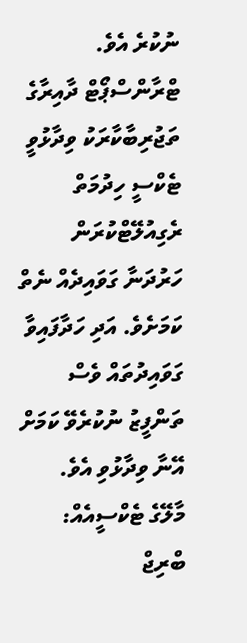ނުކުރެ އެވެ.
ޓްރާންސްޕޯޓް ދާއިރާގެ ތަޖުރިބާކާރަކު ވިދާޅުވީ ޓެކްސީ ހިދުމަތް ރެގިއުލޭޓްކުރަން ހަރުދަނާ ގަވައިދެއް ނެތް ކަމަށެވެ. އަދި ހަދާފައިވާ ގަވައިދުތައް ވެސް ތަންފީޒު ނުކުރެވޭ ކަމަށް އޭނާ ވިދާޅުވި އެވެ.
މާލޭގެ ޓެކްސީއެއް: ބްރިޖް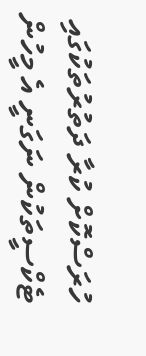ހުރަސްކޮށް ކުރާ ދަތުރުތަކުގައި ޓެކްސީތަކުން ނަގަނީ އެ މީހުން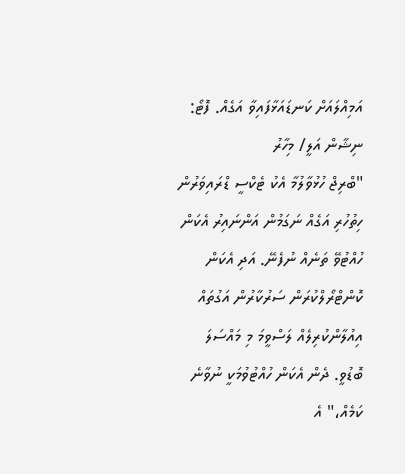އަމިއްލައަށް ކަނޑައަޅާފައިވާ އަގެއް. ފޮޓޯ: ނިޝާން އަލީ/ މިހާރު
"ބްރިޖް ހުޅުވާލުމާ އެކު ޓެކްސީ ޑްރައިވަރުން ހިތުހުރި އަގެއް ނަގަމުން އަންނައިރު އެކަން ހުއްޓުވޭ ތަނެއް ނުފެނޭ. އަދި އެކަން ކޮންޓްރޯލްކުރަން ސަރުކާރުން އަގުތައް އިއުލާންކުރިލެއް ލަސްވީމަ މި މައްސަލަ ބޮޑުވީ. ދެން އެކަން ހުއްޓުވުމަކީ ނުވާނެ ކަމެއް،" އެ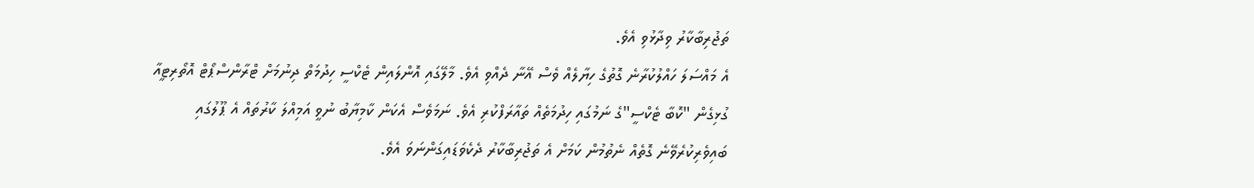ތަޖުރިބާކާރު ވިދާޅުވި އެވެ.
އެ މައްސަލަ ހައްލުކުރާނެ ގޮތުގެ ހިޔާލެއް ވެސް އޭނާ ދެއްވި އެވެ. މާލޭގައި އޮންލައިން ޓެކްސީ ހިދުމަތް ދިނުމަށް ޓްރާންސްޕޯޓް އޮތޯރިޓީއާ ގުޅިގެން "ކޮބާ ޓެކްސީ"ގެ ނަމުގައި ހިދުމަތެއް ތައާރަފްކުރި އެވެ. ނަމަވެސް އެކަން ކާމިޔާބު ނުވީ އަމިއްލަ ކާރުތައް އެ ޕޫލުގައި ބައިވެރިކުރެވޭނެ ގޮތެއް ނެތުމުން ކަމަށް އެ ތަޖުރިބާކާރު ދެކެވަޑައިގަންނަވަ އެވެ.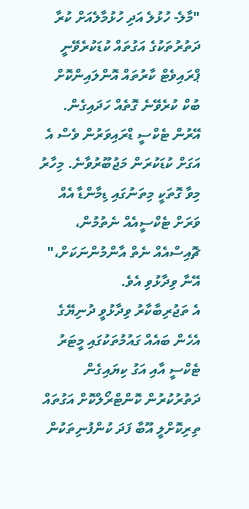"މާލެ- ހުޅުލެ އަދި ހުޅުމާލެއަށް ކުރާ ދަތުރުތަކުގެ އަގުތައް ކުޑަކުރެވޭނީ ޕްރައިވެޓް ކާރުތައް އޮންލައިންކޮށް ބުކް ކުރެވޭނެ ގޮތެއް ހަދައިގެން. އޭރުން ޓެކްސީ ޑްރައިވަރުން ވެސް އެ އަގަށް ކުޑަކުރަން މަޖުބޫރުވާނެ. މިހާރު މިވާ ގޮތަކީ މިތަނުގައި ޑިމާންޑާ އެއް ވަރަށް ޓެކްސީއެއް ނެތުމުން، ޗޮއިސްއެއް ނެތް އާންމުންނަކަށް،" އޭނާ ވިދާޅުވި އެވެ.
އެ ތަޖުރިބާކާރު ވިދާޅުވީ ދުނިޔޭގެ އެހެން ބައެއް ގައުމުތަކުގައި މީޓަރު ޓެކްސީ އާއި އަގު ކިޔައިގެން ދަތުރުކުރުން ކޮންޓްރޯލްކޮށް އަގުތައް ތިރިކޮށްލީ އޫބާ ފަދަ ކުންފުނިތަކުން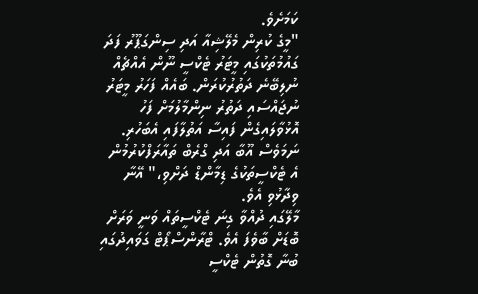ކަމަށެވެ.
"މީގެ ކުރިން މެލޭޝިއާ އަދި ސިންގަޕޫރު ފަދަ ގައުމުތަކުގައި މީޓަރު ޓެކްސީ ނޫން އެއްޗެއް ނުލިބޭނެ ދަތުރުކުރަން. ބައެއް ފަހަރު މީޓަރު ނުޖައްސައި ދަތުރު ނިންމާލުމަށް ފަހު އޮޅުވާލައިގެން ފައިސާ އަތުލާފައި އެބަހުރި. ނަމަވެސް އޫބާ އަދި ގްރެބް ތައާރަފްކުރުމުން އެ ޓެކްސީތަކުގެ ޑިމާންޑް ދަށްވި،" އޭނާ ވިދާޅުވި އެވެ.
މާލޭގައި ދުއްވާ ގިނަ ޓެކްސީތައް ވަނީ ވަރަށް ބޮޑަށް ބާވެފަ އެވެ. ޓްރާންސްޕޯޓް ގަވައިދުގައި ބުނާ ގޮތުން ޓެކްސީ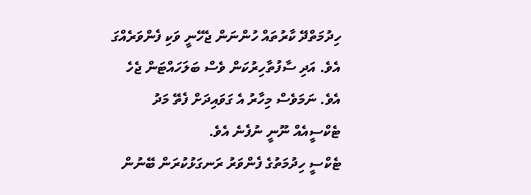ހިދުމަތްދޭ ކާރުތައް ހުންނަން ޖެހޭނީ ވަކި ފެންވަރެއްގަ އެވެ. އަދި ސާފުތާހިރުކަން ވެސް ބަލަހައްޓަން ޖެހެ އެވެ. ނަމަވެސް މިހާރު އެ ގަވައިދަށް ފެތޭ މަދު ޓެކްސީއެއް ނޫނީ ނުފެނެ އެވެ.
ޓެކްސީ ހިދުމަތުގެ ފެންވަރު ރަނގަޅުކުރަން ބޭނުން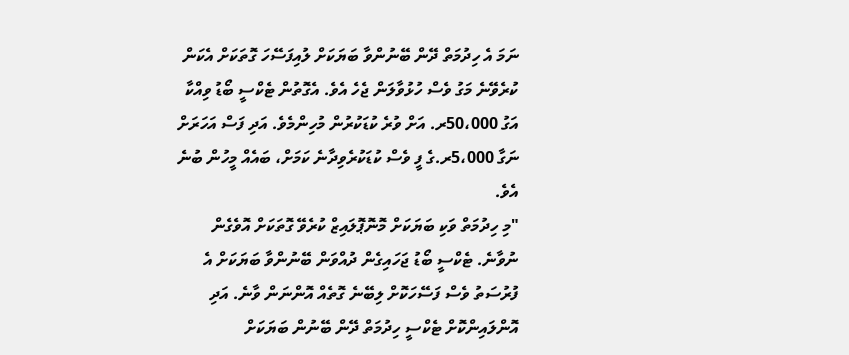ނަމަ އެ ހިދުމަތް ދޭން ބޭނުންވާ ބަޔަކަށް ލުއިފަސޭހަ ގޮތަކަށް އެކަން ކުރެވޭނެ މަގު ވެސް ހުޅުވާލަން ޖެހެ އެވެ. އެގޮތުން ޓެކްސީ ބޯޑު ވިއްކާ އަގު 50،000ރ. އަށް ވުރެ ކުޑަކުރުން މުހިންމެވެ. އަދި ފަސް އަހަރަށް ނަގާ 5،000ރ.ގެ ފީ ވެސް ކުޑަކުރެވިދާނެ ކަމަށް، ބައެއް މީހުން ބުނެ އެވެ.
"މި ހިދުމަތް ވަކި ބަޔަކަށް މޮނޮޕޮލައިޒް ކުރެވޭ ގޮތަކަށް އޮވެގެން ނުވާނެ. ޓެކްސީ ބޯޑު ޖަހައިގެން ދުއްވަން ބޭނުންވާ ބަޔަކަށް އެ ފުރުސަތު ވެސް ފަސޭހަކޮށް ލިބޭނެ ގޮތެއް އޮންނަން ވާނެ. އަދި އޮންލައިންކޮށް ޓެކްސީ ހިދުމަތް ދޭން ބޭނުން ބަޔަކަށް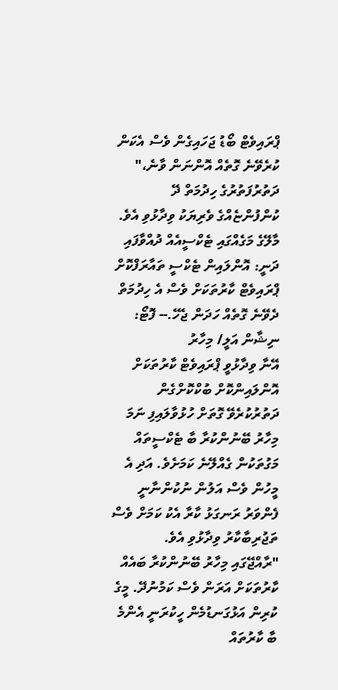ޕްރައިވެޓް ބޯޑު ޖަހައިގެން ވެސް އެކަން ކުރެވޭނެ ގޮތެއް އޮންނަން ވާނެ،" ދަތުރުފަތުރުގެ ހިދުމަތް ދޭ ކުންފުންޏެއްގެ ވެރިޔަކު ވިދާޅުވި އެވެ.
މާލޭގެ މަގެއްގައި ޓެކްސީއެއް ދުއްވާފައި ދަނީ: އޮންލައިން ޓެކްސީ ތައާރަފްކޮށް ޕްރައިވެޓް ކާރުތަކަށް ވެސް އެ ހިދުމަތް ދެވޭނެ ގޮތެއް ހަދަން ޖެހޭ.-- ފޮޓޯ: ނިޝާން އަލީ/ މިހާރު
އޭނާ ވިދާޅުވީ ޕްރައިވެޓް ކާރުތަކަށް އޮންލައިންކޮށް ބުކްކޮށްގެން ދަތުރުކުރެވޭ ގޮތަށް ހުޅުވާލައިފި ނަމަ މިހާރު ބޭނުންކުރާ ބާ ޓެކްސީތައް މަގުތަކުން ގެއްލޭނެ ކަމަށެވެ. އަދި އެ މީހުން ވެސް އަލުން ނުކުންނާނީ ފެންވަރު ރަނގަޅު ކާރާ އެކު ކަމަށް ވެސް ތަޖުރިބާކާރު ވިދާޅުވި އެވެ.
"ރާއްޖޭގައި މިހާރު ބޭނުންކުރާ ބައެއް ކާރުތަކަށް އަރަން ވެސް ކަމުނުދޭ. މީގެ ކުރިން އަޅުގަނޑުމެން ހީކުރަނީ އެންމެ ބާ ކާރުތައް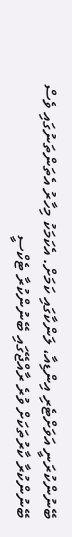ބޭނުންކުރަނީ އަވަށްޓެރި އިންޑިއާ، ލަންކާގައި ކަމަށް. އެކަމަކު މިހާރު އެތަންތަނުގައި ވެސް ބޭނުންކުރާ ކާރުތަކަށް ވުރެ ރާއްޖޭގައި ބޭނުންކުރާ ޓެކްސީ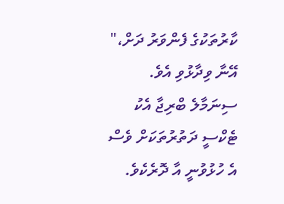ކާރުތަކުގެ ފެންވަރު ދަށް،" އޭނާ ވިދާޅުވި އެވެ.
ސިނަމާލެ ބްރިޖާ އެކު ޓެކްސީ ދަތުރުތަކަށް ވެސް އެ ހުޅުވުނީ އާ ދޮރެކެވެ.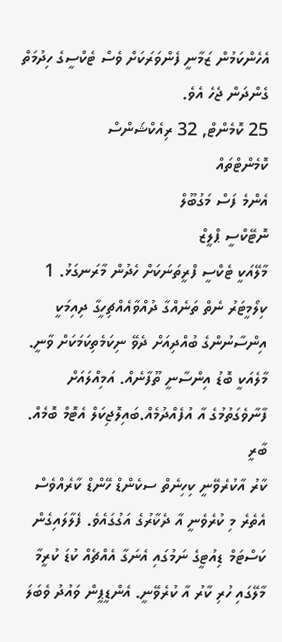އެހެންކަމުން ޒަމާނީ ފެންވަރަކަށް ވެސް ޓެކްސީގެ ހިދުމަތް ގެންދަން ޖެހެ އެވެ.
25 ކޮމެންޓް, 32 ރިއެކްޝަންސް
ކޮމެންޓްތައް
އެންމެ ފަސް މަގުބޫލް
ނޮޓޭކްސީ ޕްލީޒް
މާލޭއަކީ ޓެކްސީ ފްރީތަނަކަށް ހެދުން މާރަނގަޅު. 1 ކިލޯމީޓަރު ނެތް ތަނެއްގާ ދުއްވާއެއްޗިހީގާ ދިއިމަކީ އިންސާނުންގެ ބުއްދިއަށް ދެވޭ ނިކަމެތިކަމަކަށް ވާނީ. މާލެއަކީ ބޮޑު އިންސާނީ ތޫފާނެއް. އަމިއްލައަށް ފާނާވެގަތުމުގެ އާ އުފެއްދުމެއް.ބައިލޮޖިކަލް އެޓޮމް ބޮމެއް.
ބާރީ
ކާރު އާކުރެވޭނީ ކިހިނެތް ސކެންޑް ހޭންޑް ކާރެއްވެސް އެތެރެ މި ކުރެވެނީ އާ ދެކާރުގެ އަގުގައެވެ. ފެލާލައިގެން ކަސްޓަމް ޑިއުޓީގެ ނަމުގައި އެނަގާ އެއްޗެއް ކުޑަ ކުރީމާ މާލޭގައި ހުރި ކާރު އާ ކުރެވޭނީ. އެންޑީޕީން ވައުދު ވެބަލަ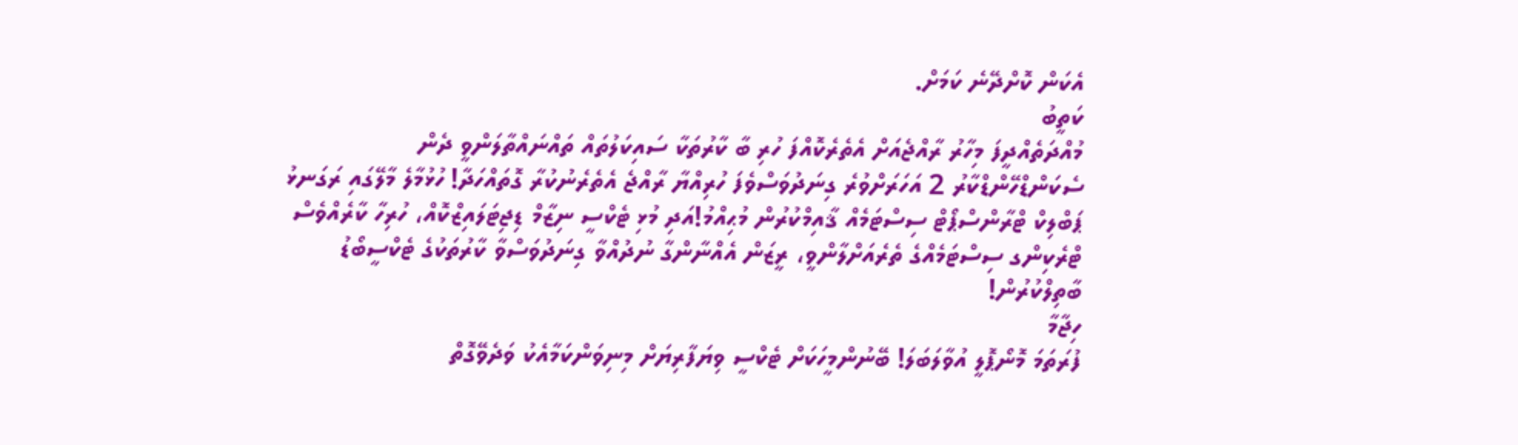އެކަން ކޮށްދޭނެ ކަމަށް.
ކަތީބު
މުއްދަތެއްދީފަ މިހާރު ރާއްޖެއަށް އެތެރެކޮއްފަ ހުރި ބާ ކާރުތަކާ ސައިކަލުތައް ތައްނައްތާލަންވީ ދެން ސެކަންޑްހޭންޑްކާރު 2 އަހަރަށްވުރެ ގިނަދުވަސްވެފަ ހުރިއްޔާ ރާއްޖެ އެތެރެނުކުރާ ގޮތައްހަދާ! ހުޅުމާލެ މާލޭގައި ރަގަނޅު ޕަބްލިކް ޓްރާންސްޕޯޓް ސިސްޓަމެއް ޤާއިމްކުރުން މުޙިއްމު!އަދި މުޅި ޓެކްސީ ނިޒާމް ޑިޖިޓަލައިޒްކޮއް، ހުރިހާ ކާރެއްވެސް ޓްރެކިންގ ސިސްޓަމެއްގެ ތެރެއަށްލާންވީ، ރީޒަން އެއްނާންގާ ނުދުއްވާ ގިނަދުވަސްވާ ކާރުތަކުގެ ޓެކްސީބޯޑު ބާތިލްކުރުން!
ހިޖާމާ
ފުރަތަމަ މޮނޯޕޮލީ އުވާލަބަލަ! ބޭނުންމީހަކަށް ޓެކްސީ ވިޔަފާރިޔަށް މިނިވަންކަމާއެކު ވަދެވޭގޮތް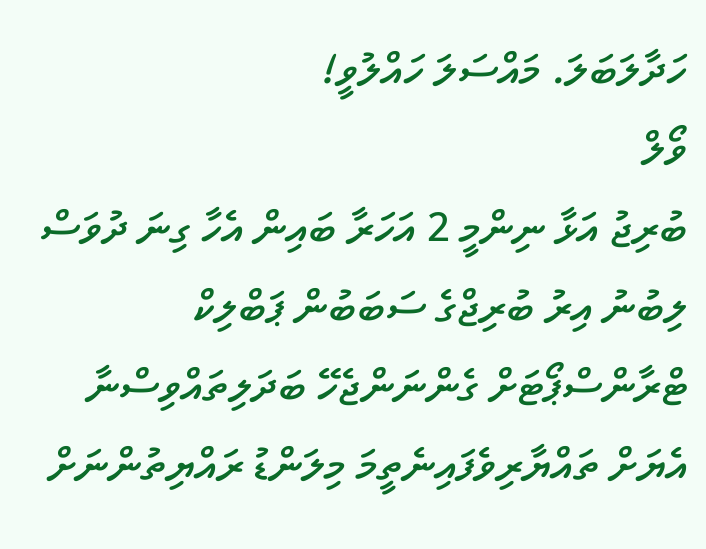ހަދާލަބަލަ. މައްސަލަ ހައްލުވީ!
ވޯލް
ބުރިޖު އަޅާ ނިންމީ 2 އަހަރާ ބައިން އެހާ ގިނަ ދުވަސް ލިބުނު އިރު ބުރިޖްގެ ސަބަބުން ޕަބްލިކް ޓްރާންސްޕޯޓަށް ގެންނަންޖެހޭ ބަދަލިތައްވިސްނާ އެޔަށް ތައްޔާރިވެފައިނެތީމަ މިލަންޑު ރައްޔިތުންނަށް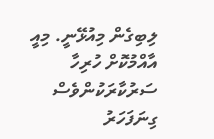ލިބިގެން މިއުޅޭނީ. މިއީ އާއްމުކޮށް ހުރިހާ ސަރުކާރަކުންވެސް ގިނަފަހަރު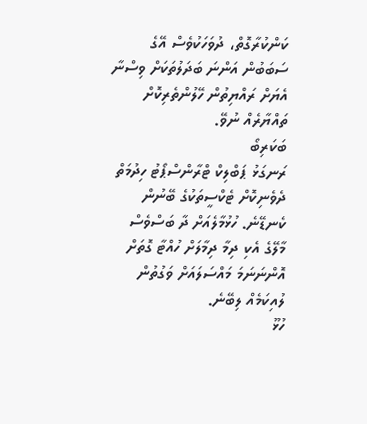ކަންކުރާގޮތް، ދުވަހަކުވެސް އޭގެ ސަބަބުން އަންނަ ބަދަލުތަކަށް ވިސްނާ އެޔަށް ރައްޔިތުން ހޭލުންތެރިކޮށް ތައްޔާރެއް ނުވޭ.
ބަކަރިބޯ
ރަނގަޅު ޕަބްލިކް ޓްރާންސްޕޯޓު ހިދުމަތް ދެވެނިކޮށް ޓެކްސީތަކުގެ ބޭނުން ކެނޑޭނެ. ހުޅުމާލެއަށް ދާ ބަސްވެސް މާލޭގެ އެކި ދިމާ ދިމާލަށް ހުއްޓާ ގޮތަށް އޮންނަނަމަ މައްސަލައަށް ވަގުތުން ލުއިކަމެއް ލިބޭނެ.
ހުޅޫ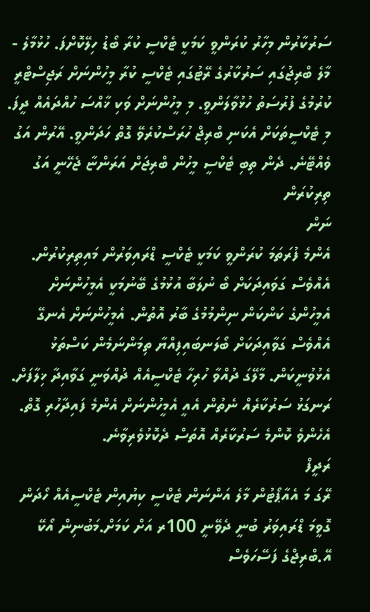ސަރުކާރުން މިހާރު ކުރަންވީ ކަމަކީ ޓެކްސީ ކުރާ ބޯޑު ހިލޭކޮށްފަ. ހުޅުމާލެ - މާލެ ބްރިޖުގައި ސަރުކާރުގެ ރޭޓުގައި ޓެކްސީ ކުރާ މީހުންނަށް ރަޖިސްޓްރީ ކުރުމުގެ ފުރުސަތު ހުޅުވާލަންވީ. މި މީހުންނަށް ވަކި ޚާއްސަ ހުއްދައެއް ދީފަ. މި ޓެކްސީތަކަށް އެކަނި ބްރިޖް ހުރަސްކުރެވޭ ގޮތް ހަދަންވީ. އޭރުން އަގު ވެއްޓޭނެ. ދެން ތިބި ޓެކްސީ މީހުން ބްރިޖަށް އަރަންޏާ ޖެހޭނީ އަގު ތިރިކުރަން
ނަން
އެންމެ ފުރަތަމަ ކުރަންވީ ކަމަކީ ޓެކްސީ ޑްރައިވަރުން މައިތިރިކުރުން. އެއްވެސް ގަވައިދަކަށް ބޯ ނުލަބާ އުޅުމުގެ ބޭނުމަކީ އެމީހުންނަށް އެމީހުންގެ ކަންކަން ނިންމުމުގެ ބާރު އޮތުން. އެމީހުންނަށް އެނގޭ އެއްވެސް ގަވާއިދަކަށް ބޯލަނބައިފިއްޔާ ތިމަންނަމެން ކަސްތަޅު އެޅުވުނީކަން. މާލޭގަ ދުއްވާ ހުރިހާ ޓެކްސީއެއް ދުއްވަނީ ގަވާއިދާ ޚިލާފަށް. ރަނގަޅު ސަރުކާރެއް ނެތުން އެއީ އެމީހުންނަށް އެންމެ ފައިދާހުރި ގޮތް. އެހެންވެ ކޮންމެ ސަރުކާރެއް އޮތަސް ދެކޮޅުވެރިވާނެ.
ރަދީފް
ރޭގަ މަ އެއާޕޯޓުން މާލެ އަންނަން ޓެކްސީ ކިޔުއިން ޓެކްސީއެއް ހޯދަން ގޮވީމަ ޑްރައިވަރު ބުނީ ދެވޭނީ 100ރ އަށް ކަމަށް.މަބުނިން އޯކޭ އޭ.ބްރިޖްގެ ފަސޭހަވެސް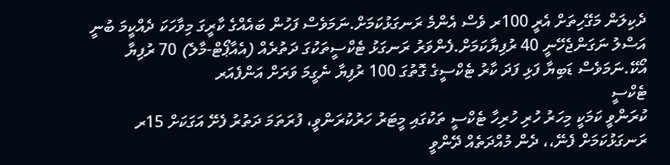ދެކިލަން މަގޭހިތަށް އެރީ 100ރ ވެސް އެންމެ ރަނގަޅުކަމަށް.ނަމަވެސް ފަހުން ބައެއްގެ ކާރީގަ މިވާހަކަ ދެއްކީމަ ބުނީ އަސްލު ނަގަންޖެހޭނީ 40 ރުފިޔާކަމަށް.ފެންވަރު ރަނގަޅު ޓެކްސީތަކުގަ ދަތުރެއް (އެއާޕޯޓް-މާލެ) 70 ރުފިޔާ އޯކޭ.ނަމަވެސް ޑަބިޔާ ފަޅި ފަދަ ކާރު ޓެކްސީގެ ގޮތުގަ 100 ރުފިޔާ ނެގީމަ ވަރަށް އަންފެއަރ
ޓެކްސީ
ކުރަންވީ ކަމަކީ މިހަރު ހުރި ހުރިހާ ޓެކްސީ ތަކުގައި މީޓަރު ހަރުކުރަންވީ، ފުރަތަމަ ދަތުރު ފެށޭ އަގަކަށް 15ރ ރަނގަޅުކަމަށް ފެނޭ،، ދެން މުއްދަތެއް ދޭންވީ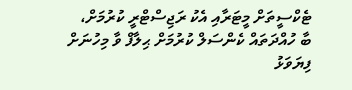ޓެކްސީތަށް މީޓަރާއި އެކު ރަޖިސްޓްރީ ކުރުމަށް، ބާ ހުއްދަތައް ކެންސަލް ކުރުމަށް ޙިލާފް ވާ މިހުނަށް ފިޔަވަޅު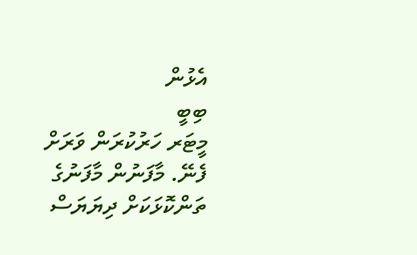އެޅުން
ބިބީ
މީޓަރ ހަރުކުރަން ވަރަށް ފެނޭ. މާފަނުން މާފަނުގެ ތަންކޮޅަކަށް ދިޔަޔަސް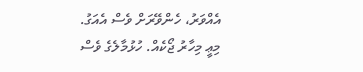އެއްވަރު، ހެންވޭރަށް ވެސް އެއަގު. މިޢީ މިހާރު ޖޯކެއް. ހުޅުމާލެގެ ވެސް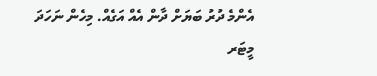އެންމެ ދުރު ބަޔަށް ދާން އެއް އަގެއް. މިހެން ނަހަދަ މީޓަރ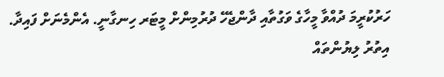ހަރުކުރީމަ ދުއްވާ މީހާގެ ވަގުތާއި ދާންޖެހޭ ދުރުމިންށް މީޓަރ ހިނގާނީ. އެންމެނަށް ފައިދާ.
އިތުރު ލިޔުންތައް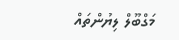މަގްބޫލް ލިޔުންތައް